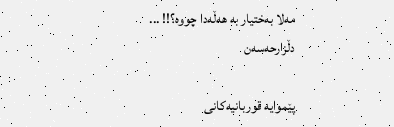مه‌لا به‌ختیار به‌ هه‌ڵه‌دا چووه‌؟!! ... دڵزارحه‌سه‌ن

پێموایه‌ قوربانیه‌كانی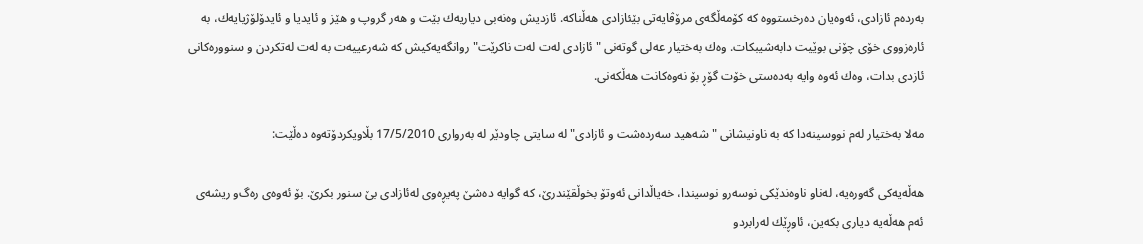به‌رده‌م ئازادی، ئه‌وه‌یان ده‌رخستووه‌ كه‌ كۆمه‌ڵگه‌ی مرۆڤایه‌تی بێئازادی هه‌ڵناكه‌. ئازدیش وه‌نه‌بی دیاریه‌ك بێت و هه‌ر گروپ و هێز و ئایدیا و ئایدۆلۆژیایه‌ك، به‌ ئاره‌زووی خۆی چۆنی بوێیت دابه‌شیبكات. وه‌ك به‌ختیار عه‌لی گوته‌نی "ئازادی له‌ت له‌ت ناكرێت" روانگه‌یه‌كیش كه‌ شه‌رعییه‌ت به‌ له‌ت له‌تكردن و سنووره‌كانی ئازدی بدات، وه‌ك ئه‌وه‌ وایه‌ به‌ده‌ستی خۆت گۆڕ بۆ نه‌وه‌كانت هه‌ڵكه‌نی.

مه‌لا به‌ختیار له‌م نووسینه‌دا كه‌ به‌ ناونیشانی "شه‌هید سه‌رده‌شت و ئازادی" له‌ سایتی چاودێر له‌ به‌رواری 17/5/2010 بڵاویكردۆته‌وه‌ ده‌ڵێت:

هه‌ڵه‌یه‌كی‌ گه‌وره‌یه‌، له‌ناو ناوه‌ندێكی‌ نوسه‌رو نوسیندا، خه‌یاڵدانی‌ ئه‌وتۆ بخوڵقێندرێ‌، كه‌ گوایه‌ ده‌شێ‌ په‌یڕه‌وی‌ له‌ئازادی‌ بێ‌ سنور بكرێ‌. بۆ ئه‌وه‌ی‌ ره‌گ‌و ریشه‌ی‌ ئه‌م هه‌ڵه‌یه‌ دیاری‌ بكه‌ین، ئاوڕێك له‌رابردو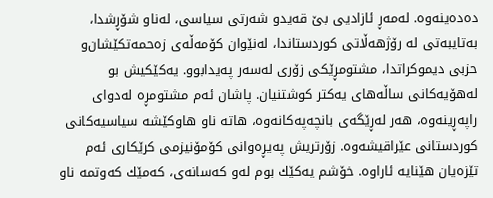ده‌ده‌ینه‌وه‌. له‌مه‌ڕ ئازادیی‌ بێ‌ قه‌یدو شه‌رتی‌ سیاسی، له‌ناو شۆڕشدا، به‌تایبه‌تی‌ له‌ رۆژهه‌ڵاتی‌ كوردستاندا، له‌نێوان كۆمه‌ڵه‌ی زه‌حمه‌تكێشان‌و حزبی‌ دیموكراتدا، مشتومڕێكی‌ زۆری‌ له‌سه‌ر په‌یدابوو. یه‌كێكیش بو له‌هۆیه‌كانی‌ ساڵه‌های‌ یه‌كتر كوشتنیان. پاشان ئه‌م مشتومڕه‌ له‌دوای‌ راپه‌ڕینه‌وه‌، هه‌ر له‌ڕێگه‌ی‌ بانچه‌په‌كانه‌وه‌، هاته‌ ناو هاوكێشه‌ سیاسیه‌كانی‌ كوردستانی عێراقیشه‌وه‌. زۆرتریش په‌یڕه‌وانی‌ كۆمۆنیزمی‌ كرێكاری‌ ئه‌م تێزه‌یان هێنایه‌ ئاراوه‌. خۆشم یه‌كێك بوم له‌و كه‌سانه‌ی‌، كه‌مێك كه‌وتمه‌ ناو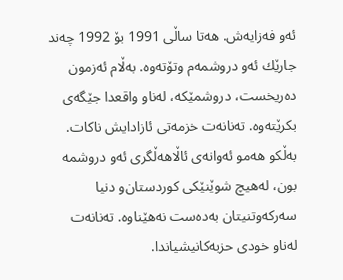ئه‌و فه‌زایه‌ش. هه‌تا ساڵی‌ 1991 بۆ 1992 چه‌ند جارێك ئه‌و دروشمه‌م وتۆته‌وه‌. به‌ڵام ئه‌زمون ده‌ریخست، دروشمێكه‌، له‌ناو واقعدا جێگه‌ی‌ بكرێته‌وه‌. ته‌نانه‌ت خزمه‌تی‌ ئازادایش ناكات. به‌ڵكو هه‌مو ئه‌وانه‌ی‌ ئاڵاهه‌ڵگری‌ ئه‌و دروشمه‌ بون، له‌هیچ شوێنێكی‌ كوردستان‌و دنیا سه‌ركه‌وتنیتان به‌ده‌ست نه‌هێناوه‌. ته‌نانه‌ت له‌ناو خودی‌ حزبه‌كانیشیاندا.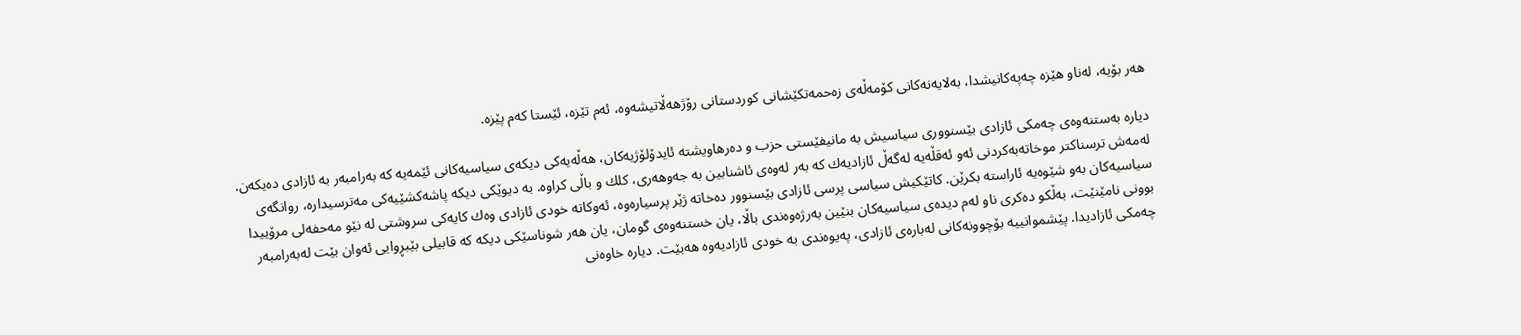هه‌ر بۆیه‌، له‌ناو هێزه‌ چه‌په‌كانیشدا، به‌لایه‌نه‌كانی‌ كۆمه‌ڵه‌ی زه‌حمه‌تكێشانی‌ كوردستانی‌ رۆژهه‌ڵاتیشه‌وه‌، ئه‌م تێزه‌، ئێستا كه‌م پێزه‌.

دیاره‌ به‌ستنه‌وه‌ی چه‌مكی ئازادی بێسنووری سیاسیش به‌ مانیفێستی حزب و ده‌رهاویشته‌ ئایدۆلۆژیه‌كان، هه‌ڵه‌یه‌كی دیكه‌ی سیاسیه‌كانی ئێمه‌یه‌ كه‌ به‌رامبه‌ر به‌ ئازادی ده‌یكه‌ن. له‌مه‌ش ترسناكتر موخاته‌به‌كردنی ئه‌و ئه‌قڵه‌یه‌ له‌گه‌ڵ ئازادیه‌ك كه‌ به‌ر له‌وه‌ی ئاشنابین به‌ جه‌وهه‌ری، كلك و باڵی كراوه‌. به‌ دیوێكی دیكه‌ پاشه‌كشێیه‌كی مه‌ترسیداره‌، روانگه‌ی سیاسیه‌كان به‌و شێوه‌یه‌ ئاراسته‌ بكرێن. كاتێكیش سیاسی پرسی ئازادی بێسنوور ده‌خاته‌ ژێر پرسیاره‌وه‌، ئه‌وكاته‌ خودی ئازادی وه‌ك كایه‌كی سروشتی له‌ نێو مه‌حفه‌لی مرۆییدا بوونی نامێنێت، به‌ڵكو ده‌كری ناو له‌م دیده‌ی سیاسیه‌كان بنێین به‌رژه‌وه‌ندی باڵا، یان خستنه‌وه‌ی گومان، یان هه‌ر شوناسێكی دیكه‌ كه‌ قابیلی بێبڕوایی ئه‌وان بێت له‌به‌رامبه‌ر چه‌مكی ئازادیدا. پێشموانییه‌ بۆچوونه‌كانی له‌باره‌ی ئازادی، په‌یوه‌ندی به‌ خودی ئازادیه‌وه‌ هه‌بێت. دیاره‌ خاوه‌نی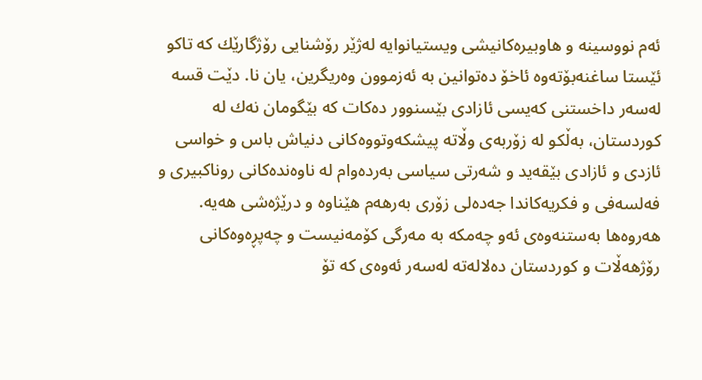ئه‌م نووسینه‌ و هاوبیره‌كانیشی ویستیانوایه‌ له‌ژێر رۆشنایی رۆژگارێك كه‌ تاكو ئێستا ساغنه‌بۆته‌وه‌ ئاخۆ ده‌توانین به‌ ئه‌زموون وه‌ریگرین، یان نا. دێت قسه‌ له‌سه‌ر داخستنی كه‌یسی ئازادی بێسنوور ده‌كات كه‌ بێگومان نه‌ك له‌ كوردستان، به‌ڵكو له‌ زۆربه‌ی وڵاته‌ پیشكه‌وتووه‌كانی دنیاش باس و خواسی ئازدی و ئازادی بێقه‌ید و شه‌رتی سیاسی به‌رده‌وام له‌ ناوه‌نده‌كانی روناكبیری و فه‌لسه‌فی و فكریه‌كاندا جه‌ده‌لی زۆری به‌رهه‌م هێناوه‌ و درێژه‌شی هه‌یه‌. هه‌روه‌ها به‌ستنه‌وه‌ی ئه‌و چه‌مكه‌ به‌ مه‌رگی كۆمه‌نیست و چه‌پڕه‌وه‌كانی رۆژهه‌ڵات و كوردستان ده‌لاله‌ته‌ له‌سه‌ر ئه‌وه‌ی كه‌ تۆ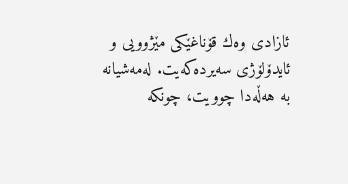ئازادی وه‌ك قۆناغێكی مێژوویی و ئایدۆلۆژی سه‌یرده‌كه‌یت. له‌مه‌شیانه‌ به‌ هه‌ڵه‌دا چوویت، چونكه‌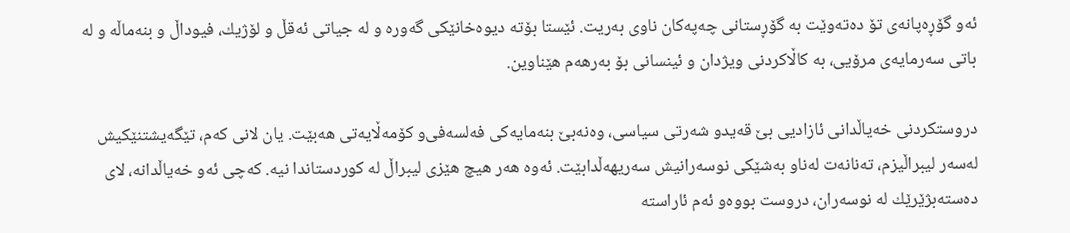ئه‌و گۆڕه‌پانه‌ی تۆ ده‌ته‌وێت به‌ گۆڕستانی چه‌په‌كان ناوی به‌ریت. ئێستا بۆته‌ دیوه‌خانێكی گه‌وره‌ و له‌ جیاتی ئه‌قڵ و لۆژیك، فیوداڵ و بنه‌ماڵه‌ و له‌ باتی سه‌رمایه‌ی مرۆیی، به‌ كاڵاكردنی ویژدان و ئینسانی بۆ به‌رهه‌م هێناوین.

دروستكردنی‌ خه‌یاڵدانی‌ ئازادیی‌ بێ‌ قه‌یدو شه‌رتی‌ سیاسی‌، وه‌نه‌بێ‌ بنه‌مایه‌كی‌ فه‌لسه‌فی‌‌و كۆمه‌ڵایه‌تی‌ هه‌بێت. یان لانی‌ كه‌م، تێگه‌یشتنێكیش له‌سه‌ر لیبراڵیزم، ته‌نانه‌ت له‌ناو به‌شێكی‌ نوسه‌رانیش سه‌ریهه‌ڵدابێت. ئه‌وه‌ هه‌ر هیچ هێزی‌ لیبراڵ‌ له‌ كوردستاندا نیه‌. كه‌چی‌ ئه‌و خه‌یاڵدانه‌، لای‌ ده‌سته‌بژێرێك له‌ نوسه‌ران، دروست بووه‌و ئه‌م ئاراسته‌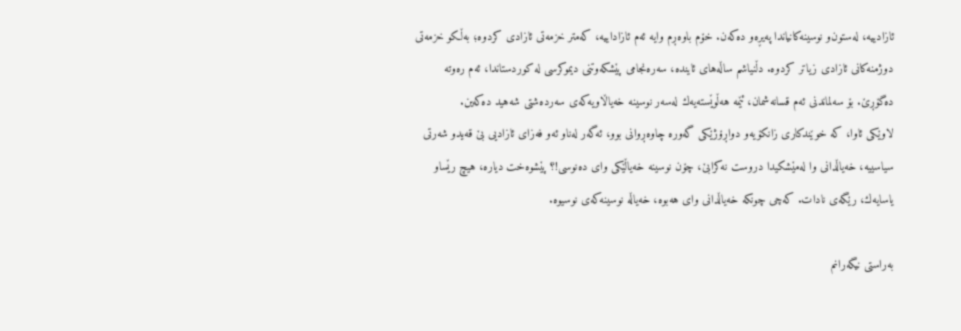ئازادییه‌، له‌ستون‌و نوسینه‌كانیاندا په‌یڕه‌و ده‌كه‌ن. خۆم باوه‌ڕم وایه‌ ئه‌م ئازاداییه‌، كه‌متر خزمه‌تی‌ ئازادی‌ كردوه‌؛ به‌ڵكو خزمه‌تی‌ دوژمنه‌كانی‌ ئازادی‌ زیاتر كردوه‌. دڵنیاشم ساڵه‌های‌ ئاینده‌، سه‌ره‌نجامی‌ پێشكه‌وتنی‌ دیموكرسی‌ له‌ كوردستاندا، ئه‌م ره‌وته‌ ده‌گۆڕێ‌. بۆ سه‌لماندنی‌ ئه‌م قسانه‌شمان، ئێمه‌ هه‌ڵوێسته‌یه‌ك له‌سه‌ر نوسینه‌ خه‌یاڵاویه‌كه‌ی‌ سه‌رده‌شتی‌ شه‌هید ده‌كه‌ین.
لاوێكی‌ ئاوا، كه‌ خوێندكاری‌ زانكۆیه‌‌و دواڕۆژێكی‌ گه‌وره‌ چاوه‌ڕوانی بوو، ئه‌گه‌ر له‌ناو ئه‌و فه‌زای‌ ئازادیی بێ‌ قه‌یدو شه‌رتی‌ سیاسییه‌، خه‌یاڵدانی‌ وا له‌مێشكیدا دروست نه‌كرابێ‌، چۆن نوسینه‌ خه‌یاڵێكی‌ وای ده‌نوسی!؟ پێشوه‌خت دیاره‌، هیچ رێساو یاسایه‌ك، رێگه‌ی‌ نادات. كه‌چی‌ چونكه‌ خه‌یاڵدانی‌ وای‌ هه‌بوه‌، خه‌یاڵه‌ نوسینه‌كه‌ی‌ نوسیوه.

به‌راستی نیگه‌رانم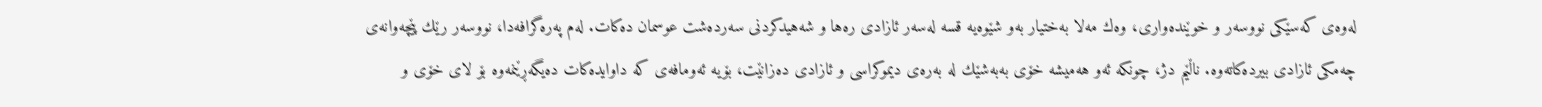له‌وه‌ی كه‌سێكی نووسه‌ر و خوێنده‌واری، وه‌ك مه‌لا به‌ختیار به‌و شێوه‌یه‌ قسه‌ له‌سه‌ر ئازادی ره‌ها و شه‌هیدكردنی سه‌رده‌شت عوسمان ده‌كات. له‌م په‌ره‌گرافه‌دا، نووسه‌ر رێك پێچه‌وانه‌ی چه‌مكی ئازادی بیرده‌كاته‌وه‌. ناڵێم دژ، چونكه‌ ئه‌و هه‌میشه‌ خۆی به‌به‌شێك له‌ به‌ره‌ی دیموكراسی و ئازادی ده‌زانێت، بۆیه‌ ئه‌ومافه‌ی كه‌ داوایده‌كات ده‌یگه‌ڕێنمه‌وه‌ بۆ لای خۆی و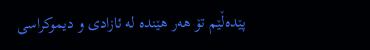پێده‌ڵێم تۆ هه‌ر هێنده‌ له‌ ئازادی و دیموكراسی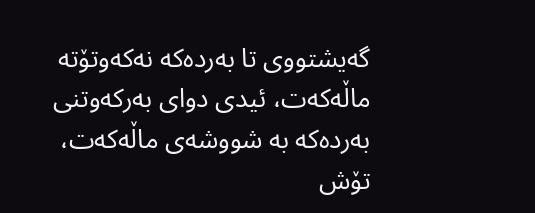گه‌یشتووی تا به‌رده‌كه‌ نه‌كه‌وتۆته‌ ماڵه‌كه‌ت، ئیدی دوای به‌ركه‌وتنی به‌رده‌كه‌ به‌ شووشه‌ی ماڵه‌كه‌ت، تۆش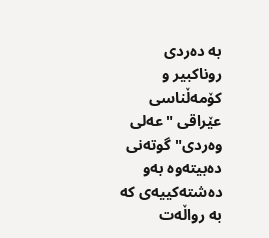به‌ ده‌ردی روناكبیر و كۆمه‌ڵناسی عێراقی "عه‌لی وه‌ردی" گوته‌نی ده‌بیته‌وه‌ به‌و ده‌شته‌كییه‌ی كه‌ به‌ رواڵه‌ت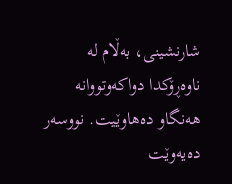شارنشینی، به‌ڵام له‌ ناوه‌ڕۆكدا دواكه‌وتووانه‌ هه‌نگاو ده‌هاوێیت. نووسه‌ر ده‌یه‌وێت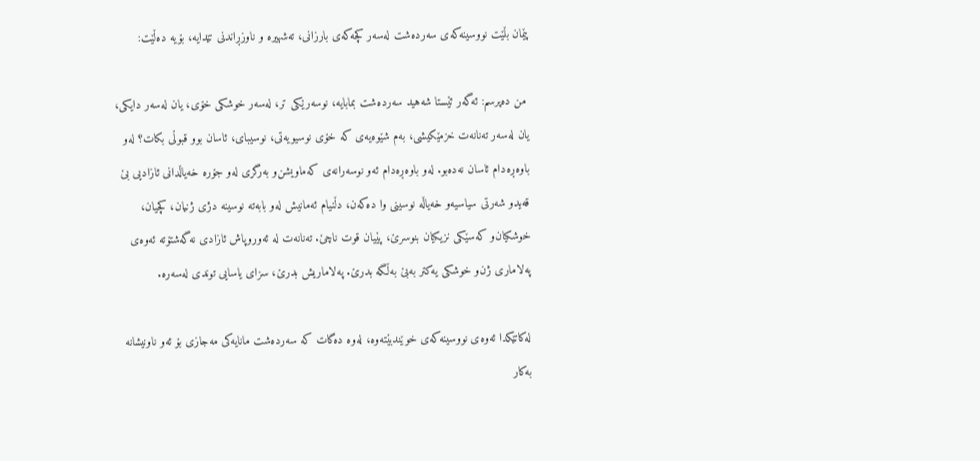پێمان بڵێت نووسینه‌كه‌ی سه‌رده‌شت له‌سه‌ر كچه‌كه‌ی بارزانی، ته‌شهیره‌ و ناوزڕاندنی تێدایه‌، بۆیه‌ ده‌ڵێت:

 من ده‌پرسم: ئه‌گه‌ر ئێستا شه‌هید سه‌رده‌شت بمابایه‌، نوسه‌رێكی‌ تر، له‌سه‌ر خوشكی‌ خۆی‌، یان له‌سه‌ر دایكی‌، یان له‌سه‌ر ته‌نانه‌ت خزمێكیشی‌، به‌م شێوه‌یه‌ی‌ كه‌ خۆی‌ نوسیویه‌تی‌، نوسیبای، ئاسان بوو قبوڵی‌ بكات؟ له‌و باوه‌ڕه‌دام ئاسان نه‌ده‌بو. له‌و باوه‌ڕه‌دام ئه‌و نوسه‌رانه‌ی‌ كه‌ماویشن‌و به‌رگری‌ له‌و جۆره‌ خه‌یاڵدانی‌ ئازادیی بێ‌ قه‌یدو شه‌رتی‌ سیاسیه‌و خه‌یاڵه‌ نوسینی‌ وا ده‌كه‌ن، دڵنیام ئه‌مانیش له‌و بابه‌ته‌ نوسینه‌ دژی ژنیان، كچیان، خوشكیان‌و كه‌سێكی‌ نزیكیان بنوسرێ‌، پێیان قوت ناچێ‌. ته‌نانه‌ت له‌ ئه‌وروپاش ئازادی‌ نه‌گه‌شتۆته‌ ئه‌وه‌ی‌ په‌لاماری‌ ژن‌و خوشكی‌ یه‌كتر به‌بێ‌ به‌ڵگه‌ بدرێ‌. په‌لاماریش بدرێ‌، سزای‌ یاسایی توندی‌ له‌سه‌ره‌.

له‌كاتێكدا ئه‌وه‌ی نووسینه‌كه‌ی خوێندبێته‌وه‌، له‌وه‌ ده‌گات كه‌ سه‌رده‌شت مانایه‌كی مه‌جازی بۆ ئه‌و ناونیشانه‌ به‌كار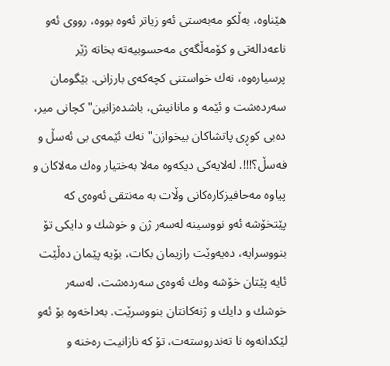هێناوه‌، به‌ڵكو مه‌به‌ستی ئه‌و زیاتر ئه‌وه‌ بووه‌، رووی ئه‌و ناعه‌داله‌تی و كۆمه‌ڵگه‌ی مه‌حسوبیه‌ته‌ بخاته‌ ژێر پرسیاره‌وه‌، نه‌ك خواستنی كچه‌كه‌ی بارزانی. بێگومان سه‌رده‌شت و ئێمه‌ و مانانیش، باشده‌زانین" كچانی میر، ده‌بی كوڕی پاتشاكان بیخوازن" نه‌ك ئێمه‌ی بی ئه‌سڵ و فه‌سڵ؟!!!. له‌لایه‌كی دیكه‌وه‌ مه‌لا به‌ختیار وه‌ك مه‌لاكان و پیاوه‌ مه‌حافیزكاره‌كانی وڵات به‌ مه‌نتقی ئه‌وه‌ی كه‌ پێتخۆشه‌ ئه‌و نووسینه‌ له‌سه‌ر ژن و خوشك و دایكی تۆ بنووسرایه‌، ده‌یه‌وێت رازیمان بكات، بۆیه‌ پێمان ده‌ڵێت ئایه‌ پێتان خۆشه‌ وه‌ك ئه‌وه‌ی سه‌رده‌شت، له‌سه‌ر خوشك و دایك و ژنه‌كانتان بنووسرێت. به‌داخه‌وه‌ بۆ ئه‌و لێكدانه‌وه‌ نا ته‌ندروسته‌ت، تۆ كه‌ نازانیت ره‌خنه‌ و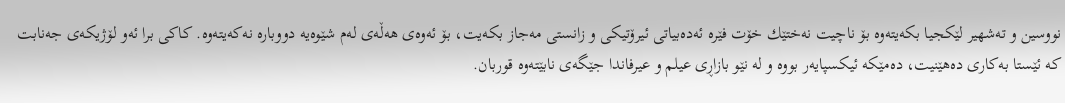نووسین و ته‌شهیر لێكجیا بكه‌یته‌وه‌ بۆ ناچیت نه‌ختێك خۆت فێره‌ ئه‌ده‌بیاتی ئیرۆتیكی و زانستی مه‌جاز بكه‌یت، بۆ ئه‌وه‌ی هه‌ڵه‌ی له‌م شێوه‌یه‌ دووباره‌ نه‌كه‌یته‌وه‌. كاكی برا ئه‌و لۆژیكه‌ی جه‌نابت كه‌ ئێستا به‌كاری ده‌هێنیت، ده‌مێكه‌ ئیكسپایه‌ر بووه‌ و له‌ نێو بازاڕی عیلم و عیرفاندا جێگه‌ی نابێته‌وه‌ قوربان.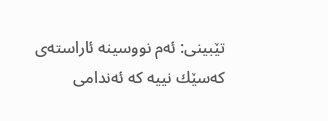تێبینی: ئه‌م نووسینه‌ ئاراسته‌ی كه‌سێك نییه‌ كه‌ ئه‌ندامی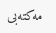مه‌كته‌بی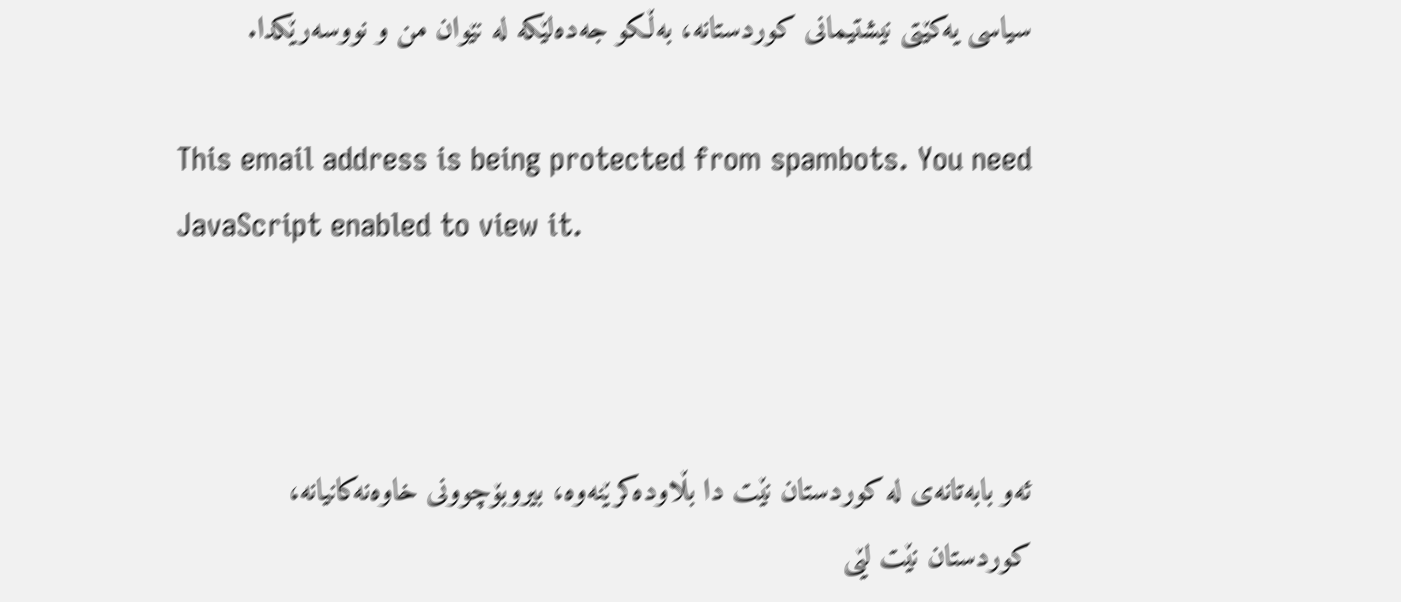سیاسی یه‌كێتی نیشتیمانی كوردستانه‌، به‌ڵكو جه‌ده‌لێكه‌ له‌ نێوان من و نووسه‌رێكدا.

This email address is being protected from spambots. You need JavaScript enabled to view it.



ئه‌و بابه‌تانه‌ی له‌ کوردستان نێت دا بڵاوده‌کرێنه‌وه‌، بیروبۆچوونی خاوه‌نه‌کانیانه‌، کوردستان نێت لێی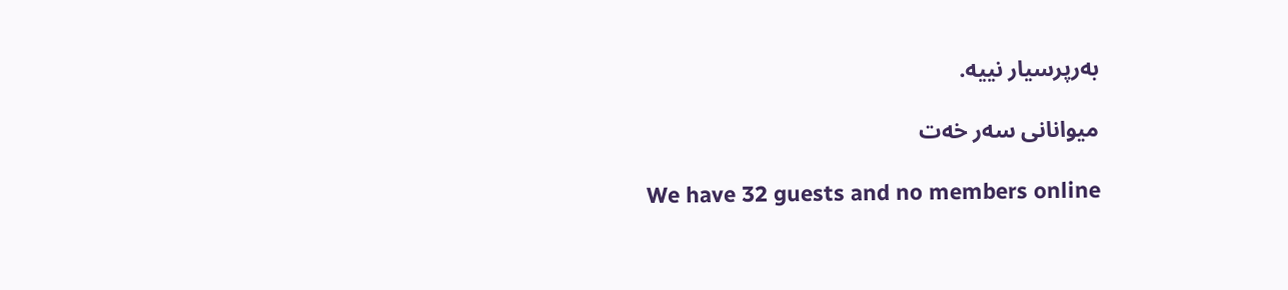به‌رپرسیار نییه‌.

میوانانی سەر خەت

We have 32 guests and no members online